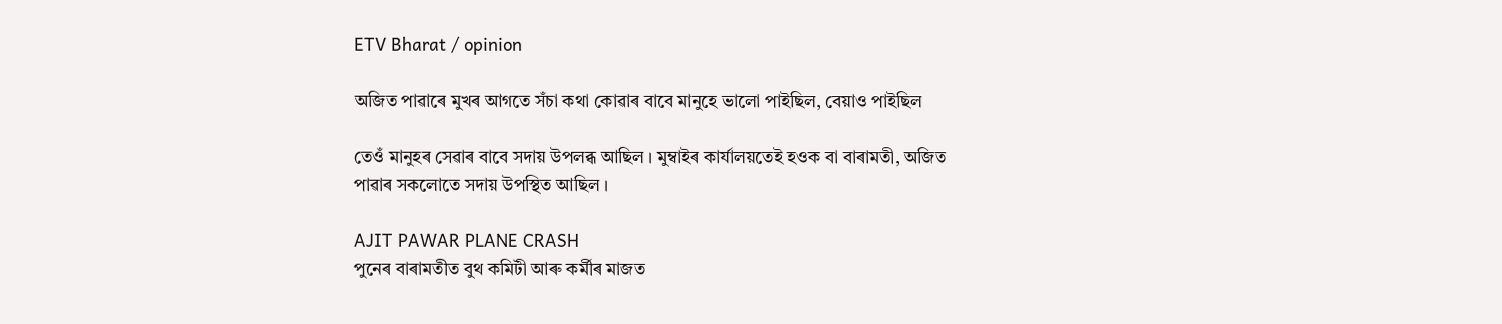ETV Bharat / opinion

অজিত পাৱাৰে মুখৰ আগতে সঁচা কথা কোৱাৰ বাবে মানুহে ভালো পাইছিল, বেয়াও পাইছিল

তেওঁ মানুহৰ সেৱাৰ বাবে সদায় উপলব্ধ আছিল । মুম্বাইৰ কাৰ্যালয়তেই হওক বা বাৰামতী, অজিত পাৱাৰ সকলোতে সদায় উপস্থিত আছিল ।

AJIT PAWAR PLANE CRASH
পুনেৰ বাৰামতীত বুথ কমিটী আৰু কৰ্মীৰ মাজত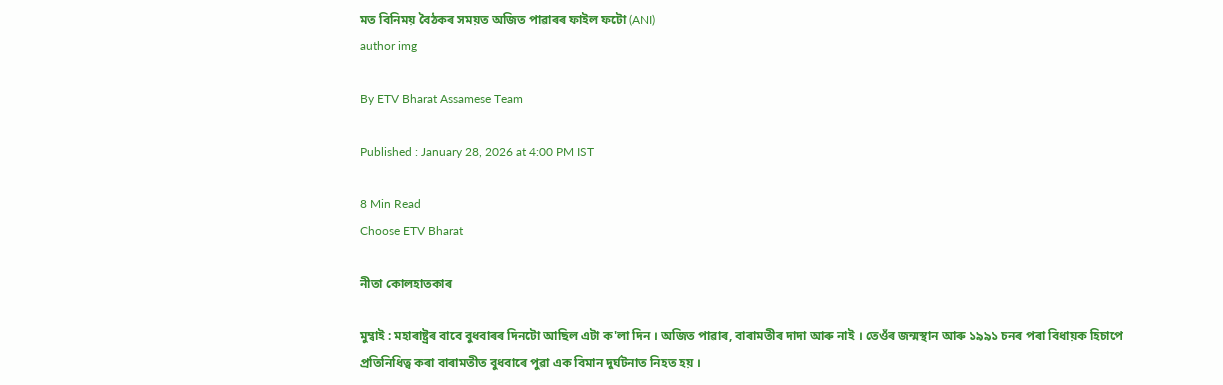মত বিনিময় বৈঠকৰ সময়ত অজিত পাৱাৰৰ ফাইল ফটো (ANI)
author img

By ETV Bharat Assamese Team

Published : January 28, 2026 at 4:00 PM IST

8 Min Read
Choose ETV Bharat

নীতা কোলহাতকাৰ

মুম্বাই : মহাৰাষ্ট্ৰৰ বাবে বুধবাৰৰ দিনটো আছিল এটা ক'লা দিন । অজিত পাৱাৰ, বাৰামতীৰ দাদা আৰু নাই । তেওঁৰ জন্মস্থান আৰু ১৯৯১ চনৰ পৰা বিধায়ক হিচাপে প্ৰতিনিধিত্ব কৰা বাৰামতীত বুধবাৰে পুৱা এক বিমান দুৰ্ঘটনাত নিহত হয় ।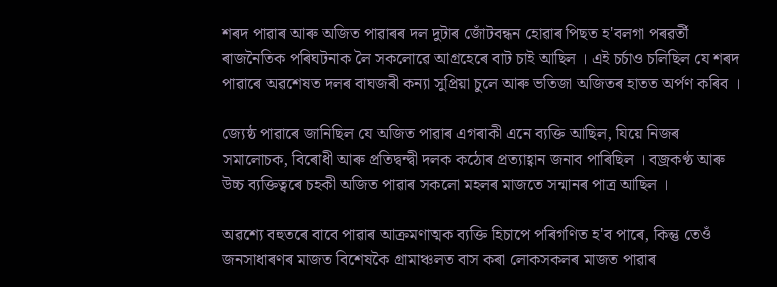শৰদ পাৱাৰ আৰু অজিত পাৱাৰৰ দল দুটাৰ জোঁটবন্ধন হোৱাৰ পিছত হ'বলগা পৰৱৰ্তী ৰাজনৈতিক পৰিঘটনাক লৈ সকলোৱে আগ্ৰহেৰে বাট চাই আছিল । এই চৰ্চাও চলিছিল যে শৰদ পাৱাৰে অৱশেষত দলৰ বাঘজৰী কন্যা সুপ্ৰিয়া চুলে আৰু ভতিজা অজিতৰ হাতত অৰ্পণ কৰিব ।

জ্যেষ্ঠ পাৱাৰে জানিছিল যে অজিত পাৱাৰ এগৰাকী এনে ব্যক্তি আছিল, যিয়ে নিজৰ সমালোচক, বিৰোধী আৰু প্ৰতিদ্বন্দ্বী দলক কঠোৰ প্ৰত্যাহ্বান জনাব পাৰিছিল । বজ্ৰকণ্ঠ আৰু উচ্চ ব্যক্তিত্বৰে চহকী অজিত পাৱাৰ সকলো মহলৰ মাজতে সন্মানৰ পাত্ৰ আছিল ।

অৱশ্যে বহুতৰে বাবে পাৱাৰ আক্ৰমণাত্মক ব্যক্তি হিচাপে পৰিগণিত হ'ব পাৰে, কিন্তু তেওঁ জনসাধাৰণৰ মাজত বিশেষকৈ গ্ৰামাঞ্চলত বাস কৰা লোকসকলৰ মাজত পাৱাৰ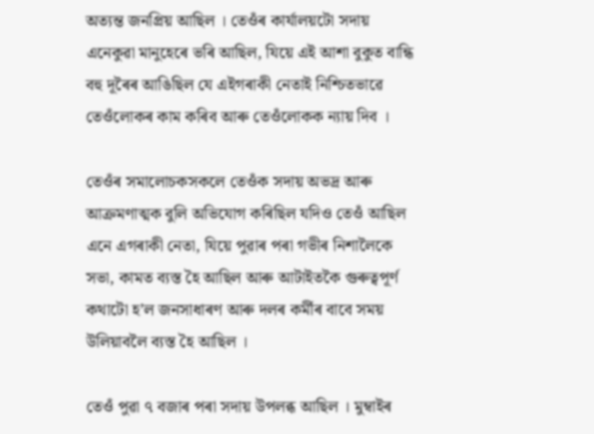অত্যন্ত জনপ্ৰিয় আছিল । তেওঁৰ কাৰ্যালয়টো সদায় এনেকুৱা মানুহেৰে ভৰি আছিল, যিয়ে এই আশা বুকুত বান্ধি বহু দূৰৈৰ আঙিছিল যে এইগৰাকী নেতাই নিশ্চিতভাৱে তেওঁলোকৰ কাম কৰিব আৰু তেওঁলোকক ন্যায় দিব ।

তেওঁৰ সমালোচকসকলে তেওঁক সদায় অভদ্ৰ আৰু আক্ৰমণাত্মক বুলি অভিযোগ কৰিছিল যদিও তেওঁ আছিল এনে এগৰাকী নেতা, যিয়ে পুৱাৰ পৰা গভীৰ নিশালৈকে সভা, কামত ব্যস্ত হৈ আছিল আৰু আটাইতকৈ গুৰুত্বপূৰ্ণ কথাটো হ’ল জনসাধাৰণ আৰু দলৰ কৰ্মীৰ বাবে সময় উলিয়াবলৈ ব্যস্ত হৈ আছিল ।

তেওঁ পুৱা ৭ বজাৰ পৰা সদায় উপলব্ধ আছিল । মুম্বাইৰ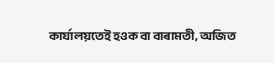কাৰ্যালয়তেই হওক বা বাৰামতী, অজিত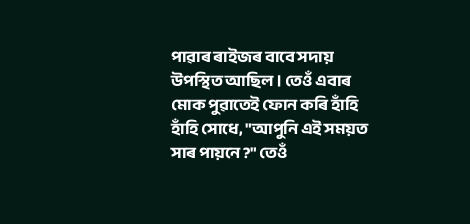পাৱাৰ ৰাইজৰ বাবে সদায় উপস্থিত আছিল । তেওঁ এবাৰ মোক পুৱাতেই ফোন কৰি হাঁহি হাঁহি সোধে, "আপুনি এই সময়ত সাৰ পায়নে ?" তেওঁ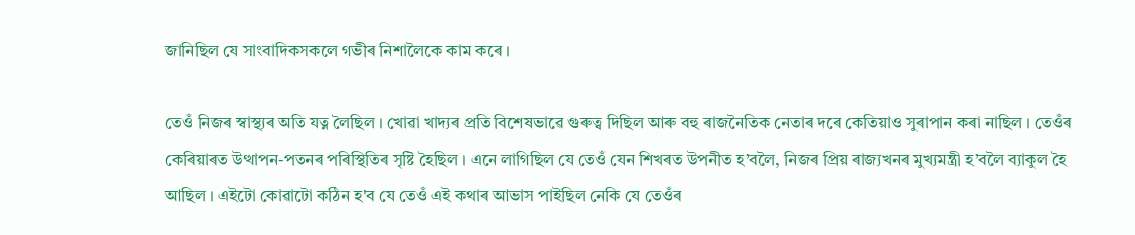জানিছিল যে সাংবাদিকসকলে গভীৰ নিশালৈকে কাম কৰে ।

তেওঁ নিজৰ স্বাস্থ্যৰ অতি যত্ন লৈছিল । খোৱা খাদ্যৰ প্ৰতি বিশেষভাৱে গুৰুত্ব দিছিল আৰু বহু ৰাজনৈতিক নেতাৰ দৰে কেতিয়াও সুৰাপান কৰা নাছিল । তেওঁৰ কেৰিয়াৰত উত্থাপন-পতনৰ পৰিস্থিতিৰ সৃষ্টি হৈছিল । এনে লাগিছিল যে তেওঁ যেন শিখৰত উপনীত হ’বলৈ, নিজৰ প্ৰিয় ৰাজ্যখনৰ মুখ্যমন্ত্ৰী হ’বলৈ ব্যাকুল হৈ আছিল । এইটো কোৱাটো কঠিন হ'ব যে তেওঁ এই কথাৰ আভাস পাইছিল নেকি যে তেওঁৰ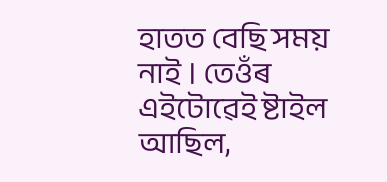হাতত বেছি সময় নাই । তেওঁৰ এইটোৱেই ষ্টাইল আছিল,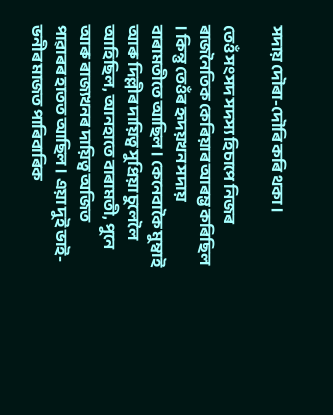সদায় দৌৰা-দৌৰি কৰি থকা ।

তেওঁ সংসদ সদস্য হিচাপে নিজৰ ৰাজনৈতিক কেৰিয়াৰ আৰম্ভ কৰিছিল । কিন্তু তেওঁৰ হৃদয়খন সদায় বাৰামতীতে আছিল । কেনেবাকৈ মুম্বাই আৰু দিল্লীৰ দায়িত্ব সুপ্ৰিয়া চুলেলৈ আহিছিল, আনহাতে বাৰামতী, পুনে আৰু ৰাজ্যখনৰ দায়িত্ব অজিত পাৱাৰৰ হাতত আছিল । এয়া দুই ভাই-ভনীৰ মাজত পাৰিবাৰিক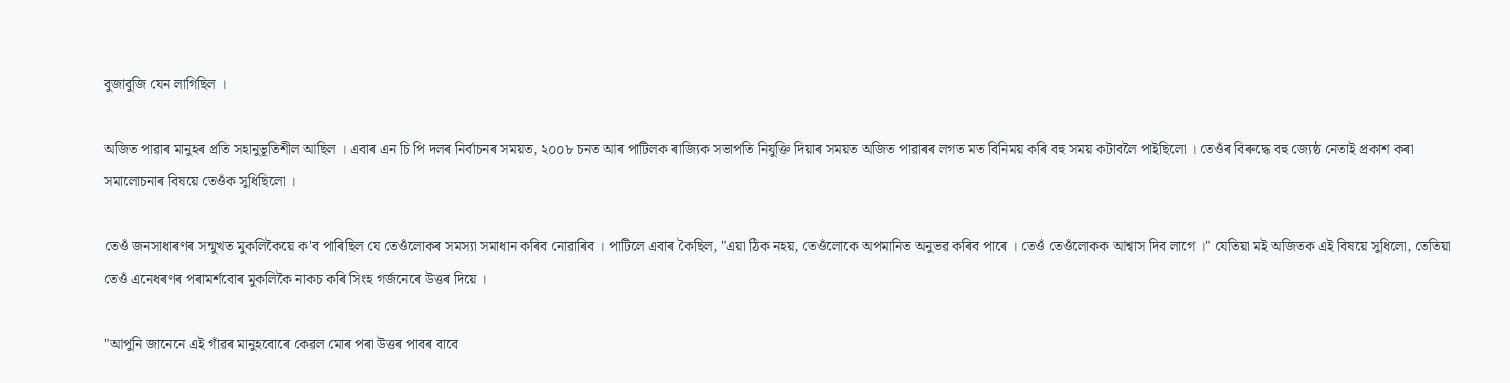বুজাবুজি যেন লাগিছিল ।

অজিত পাৱাৰ মানুহৰ প্ৰতি সহানুভূতিশীল আছিল । এবাৰ এন চি পি দলৰ নিৰ্বাচনৰ সময়ত, ২০০৮ চনত আৰ পাটিলক ৰাজ্যিক সভাপতি নিযুক্তি দিয়াৰ সময়ত অজিত পাৱাৰৰ লগত মত বিনিময় কৰি বহু সময় কটাবলৈ পাইছিলো । তেওঁৰ বিৰুদ্ধে বহু জ্যেষ্ঠ নেতাই প্ৰকাশ কৰা সমালোচনাৰ বিষয়ে তেওঁক সুধিছিলো ।

তেওঁ জনসাধাৰণৰ সন্মুখত মুকলিকৈয়ে ক'ব পাৰিছিল যে তেওঁলোকৰ সমস্যা সমাধান কৰিব নোৱাৰিব । পাটিলে এবাৰ কৈছিল, "এয়া ঠিক নহয়, তেওঁলোকে অপমানিত অনুভৱ কৰিব পাৰে । তেওঁ তেওঁলোকক আশ্বাস দিব লাগে ।" যেতিয়া মই অজিতক এই বিষয়ে সুধিলো, তেতিয়া তেওঁ এনেধৰণৰ পৰামৰ্শবোৰ মুকলিকৈ নাকচ কৰি সিংহ গৰ্জনেৰে উত্তৰ দিয়ে ।

"আপুনি জানেনে এই গাঁৱৰ মানুহবোৰে কেৱল মোৰ পৰা উত্তৰ পাবৰ বাবে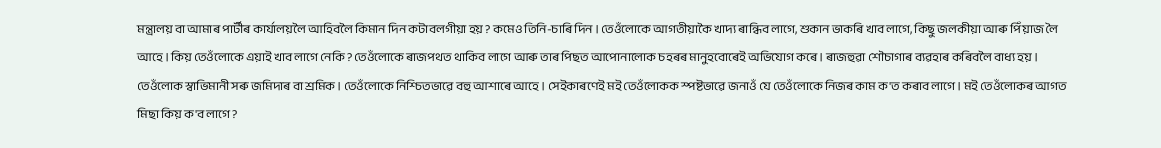মন্ত্ৰালয় বা আমাৰ পাৰ্টীৰ কাৰ্যালয়লৈ আহিবলৈ কিমান দিন কটাবলগীয়া হয় ? কমেও তিনি-চাৰি দিন । তেওঁলোকে আগতীয়াকৈ খাদ্য ৰান্ধিব লাগে, শুকান ভাকৰি খাব লাগে, কিছু জলকীয়া আৰু পিঁয়াজ লৈ আহে । কিয় তেওঁলোকে এয়াই খাব লাগে নেকি ? তেওঁলোকে ৰাজপথত থাকিব লাগে আৰু তাৰ পিছত আপোনালোক চহৰৰ মানুহবোৰেই অভিযোগ কৰে । ৰাজহুৱা শৌচাগাৰ ব্যৱহাৰ কৰিবলৈ বাধ্য হয় । তেওঁলোক স্বাভিমানী সৰু জমিদাৰ বা শ্ৰমিক । তেওঁলোকে নিশ্চিতভাৱে বহু আশাৰে আহে । সেইকাৰণেই মই তেওঁলোকক স্পষ্টভাৱে জনাওঁ যে তেওঁলোকে নিজৰ কাম ক'ত কৰাব লাগে । মই তেওঁলোকৰ আগত মিছা কিয় ক'ব লাগে ?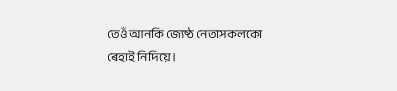তেওঁ আনকি জ্যেষ্ঠ নেতাসকলকো ৰেহাই নিদিয়ে ।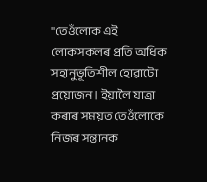"তেওঁলোক এই লোকসকলৰ প্ৰতি অধিক সহানুভূতিশীল হোৱাটো প্ৰয়োজন । ইয়ালৈ যাত্ৰা কৰাৰ সময়ত তেওঁলোকে নিজৰ সন্তানক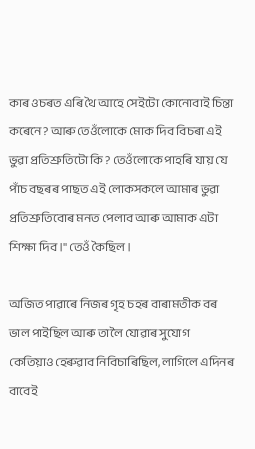কাৰ ওচৰত এৰি থৈ আহে সেইটো কোনোবাই চিন্তা কৰেনে ? আৰু তেওঁলোকে মোক দিব বিচৰা এই ভুৱা প্ৰতিশ্ৰুতিটো কি ? তেওঁলোকে পাহৰি যায় যে পাঁচ বছৰৰ পাছত এই লোকসকলে আমাৰ ভুৱা প্ৰতিশ্ৰুতিবোৰ মনত পেলাব আৰু আমাক এটা শিক্ষা দিব ।" তেওঁ কৈছিল ।

অজিত পাৱাৰে নিজৰ গৃহ চহৰ বাৰামতীক বৰ ভাল পাইছিল আৰু তালৈ যোৱাৰ সুযোগ কেতিয়াও হেৰুৱাব নিবিচাৰিছিল, লাগিলে এদিনৰ বাবেই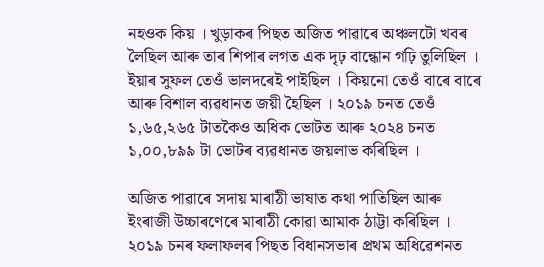নহওক কিয় । খুড়াকৰ পিছত অজিত পাৱাৰে অঞ্চলটো খবৰ লৈছিল আৰু তাৰ শিপাৰ লগত এক দৃঢ় বান্ধোন গঢ়ি তুলিছিল । ইয়াৰ সুফল তেওঁ ভালদৰেই পাইছিল । কিয়নো তেওঁ বাৰে বাৰে আৰু বিশাল ব্যৱধানত জয়ী হৈছিল । ২০১৯ চনত তেওঁ ১,৬৫,২৬৫ টাতকৈও অধিক ভোটত আৰু ২০২৪ চনত ১,০০,৮৯৯ টা ভোটৰ ব্যৱধানত জয়লাভ কৰিছিল ।

অজিত পাৱাৰে সদায় মাৰাঠী ভাষাত কথা পাতিছিল আৰু ইংৰাজী উচ্চাৰণেৰে মাৰাঠী কোৱা আমাক ঠাট্টা কৰিছিল । ২০১৯ চনৰ ফলাফলৰ পিছত বিধানসভাৰ প্ৰথম অধিৱেশনত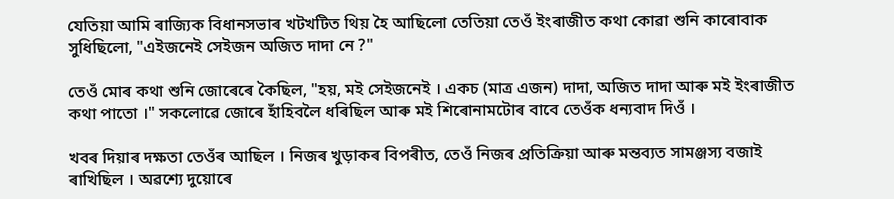যেতিয়া আমি ৰাজ্যিক বিধানসভাৰ খটখটিত থিয় হৈ আছিলো তেতিয়া তেওঁ ইংৰাজীত কথা কোৱা শুনি কাৰোবাক সুধিছিলো, "এইজনেই সেইজন অজিত দাদা নে ?"

তেওঁ মোৰ কথা শুনি জোৰেৰে কৈছিল, "হয়, মই সেইজনেই । একচ (মাত্ৰ এজন) দাদা, অজিত দাদা আৰু মই ইংৰাজীত কথা পাতো ।" সকলোৱে জোৰে হাঁহিবলৈ ধৰিছিল আৰু মই শিৰোনামটোৰ বাবে তেওঁক ধন্যবাদ দিওঁ ।

খবৰ দিয়াৰ দক্ষতা তেওঁৰ আছিল । নিজৰ খুড়াকৰ বিপৰীত, তেওঁ নিজৰ প্ৰতিক্ৰিয়া আৰু মন্তব্যত সামঞ্জস্য বজাই ৰাখিছিল । অৱশ্যে দুয়োৰে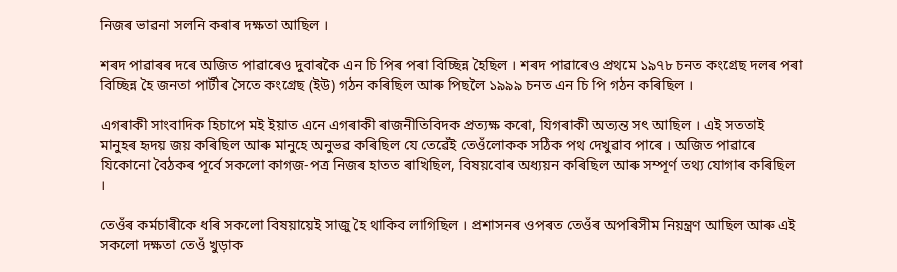নিজৰ ভাৱনা সলনি কৰাৰ দক্ষতা আছিল ।

শৰদ পাৱাৰৰ দৰে অজিত পাৱাৰেও দুবাৰকৈ এন চি পিৰ পৰা বিচ্ছিন্ন হৈছিল । শৰদ পাৱাৰেও প্ৰথমে ১৯৭৮ চনত কংগ্ৰেছ দলৰ পৰা বিচ্ছিন্ন হৈ জনতা পাৰ্টীৰ সৈতে কংগ্ৰেছ (ইউ) গঠন কৰিছিল আৰু পিছলৈ ১৯৯৯ চনত এন চি পি গঠন কৰিছিল ।

এগৰাকী সাংবাদিক হিচাপে মই ইয়াত এনে এগৰাকী ৰাজনীতিবিদক প্ৰত্যক্ষ কৰো, যিগৰাকী অত্যন্ত সৎ আছিল । এই সততাই মানুহৰ হৃদয় জয় কৰিছিল আৰু মানুহে অনুভৱ কৰিছিল যে তেৱেঁই তেওঁলোকক সঠিক পথ দেখুৱাব পাৰে । অজিত পাৱাৰে যিকোনো বৈঠকৰ পূৰ্বে সকলো কাগজ-পত্ৰ নিজৰ হাতত ৰাখিছিল, বিষয়বোৰ অধ্যয়ন কৰিছিল আৰু সম্পূৰ্ণ তথ্য যোগাৰ কৰিছিল ।

তেওঁৰ কৰ্মচাৰীকে ধৰি সকলো বিষয়ায়েই সাজু হৈ থাকিব লাগিছিল । প্ৰশাসনৰ ওপৰত তেওঁৰ অপৰিসীম নিয়ন্ত্ৰণ আছিল আৰু এই সকলো দক্ষতা তেওঁ খুড়াক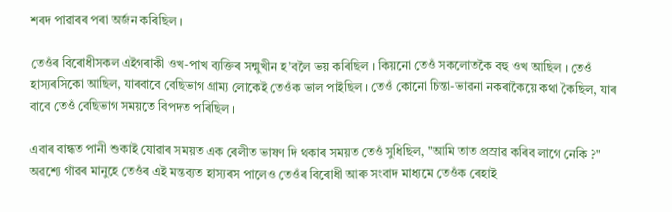শৰদ পাৱাৰৰ পৰা অৰ্জন কৰিছিল ।

তেওঁৰ বিৰোধীসকল এইগৰাকী ওখ-পাখ ব্যক্তিৰ সন্মুখীন হ’বলৈ ভয় কৰিছিল । কিয়নো তেওঁ সকলোতকৈ বহু ওখ আছিল । তেওঁ হাস্যৰসিকো আছিল, যাৰবাবে বেছিভাগ গ্ৰাম্য লোকেই তেওঁক ভাল পাইছিল । তেওঁ কোনো চিন্তা-ভাৱনা নকৰাকৈয়ে কথা কৈছিল, যাৰ বাবে তেওঁ বেছিভাগ সময়তে বিপদত পৰিছিল ।

এবাৰ বান্ধত পানী শুকাই যোৱাৰ সময়ত এক ৰেলীত ভাষণ দি থকাৰ সময়ত তেওঁ সুধিছিল, "আমি তাত প্ৰস্ৰাৱ কৰিব লাগে নেকি ?" অৱশ্যে গাঁৱৰ মানুহে তেওঁৰ এই মন্তব্যত হাস্যৰস পালেও তেওঁৰ বিৰোধী আৰু সংবাদ মাধ্যমে তেওঁক ৰেহাই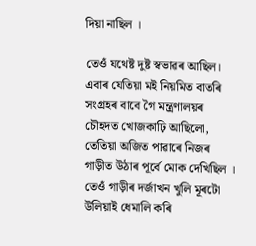দিয়া নাছিল ।

তেওঁ যথেষ্ট দুষ্ট স্বভাৱৰ আছিল। এবাৰ যেতিয়া মই নিয়মিত বাতৰি সংগ্ৰহৰ বাবে গৈ মন্ত্ৰণালয়ৰ চৌহদত খোজকাঢ়ি আছিলো, তেতিয়া অজিত পাৱাৰে নিজৰ গাড়ীত উঠাৰ পূৰ্বে মোক দেখিছিল । তেওঁ গাড়ীৰ দৰ্জাখন খুলি মূৰটো উলিয়াই ধেমালি কৰি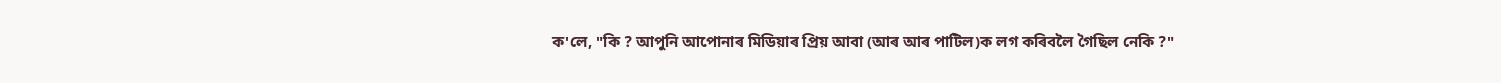ক'লে, "কি ? আপুনি আপোনাৰ মিডিয়াৰ প্ৰিয় আবা (আৰ আৰ পাটিল)ক লগ কৰিবলৈ গৈছিল নেকি ?"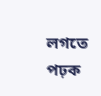লগতে পঢ়ক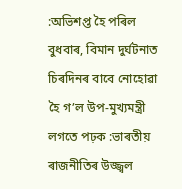:অভিশপ্ত হৈ পৰিল বুধবাৰ, বিমান দুৰ্ঘটনাত চিৰদিনৰ বাবে নোহোৱা হৈ গ’ল উপ-মুখ্যমন্ত্ৰী
লগতে পঢ়ক :ভাৰতীয় ৰাজনীতিৰ উজ্জ্বল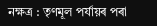নক্ষত্ৰ : তৃণমূল পৰ্যায়ৰ পৰা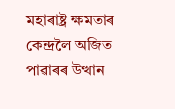মহাৰাষ্ট্ৰ ক্ষমতাৰ কেন্দ্ৰলৈ অজিত পাৱাৰৰ উত্থান